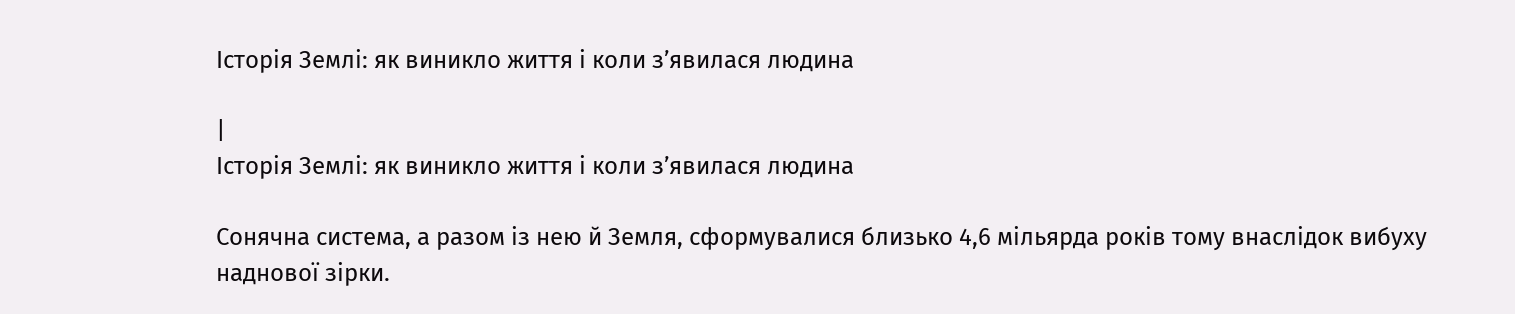Історія Землі: як виникло життя і коли зʼявилася людина

|
Історія Землі: як виникло життя і коли зʼявилася людина

Сонячна система, а разом із нею й Земля, сформувалися близько 4,6 мільярда років тому внаслідок вибуху наднової зірки.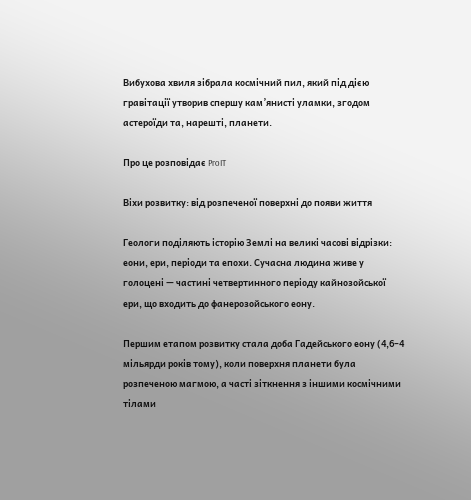Вибухова хвиля зібрала космічний пил, який під дією гравітації утворив спершу кам’янисті уламки, згодом астероїди та, нарешті, планети.

Про це розповідає ProIT

Віхи розвитку: від розпеченої поверхні до появи життя

Геологи поділяють історію Землі на великі часові відрізки: еони, ери, періоди та епохи. Сучасна людина живе у голоцені — частині четвертинного періоду кайнозойської ери, що входить до фанерозойського еону.

Першим етапом розвитку стала доба Гадейського еону (4,6–4 мільярди років тому), коли поверхня планети була розпеченою магмою, а часті зіткнення з іншими космічними тілами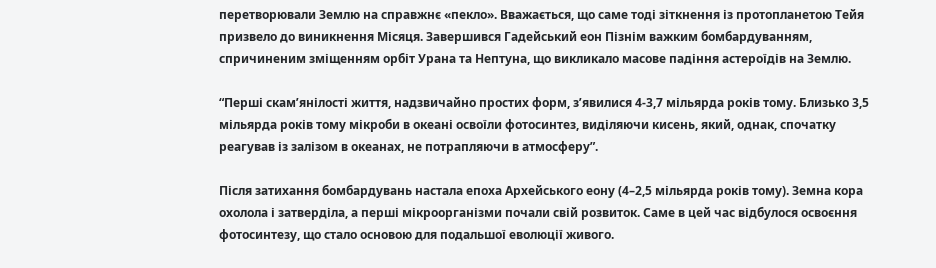перетворювали Землю на справжнє «пекло». Вважається, що саме тоді зіткнення із протопланетою Тейя призвело до виникнення Місяця. Завершився Гадейський еон Пізнім важким бомбардуванням, спричиненим зміщенням орбіт Урана та Нептуна, що викликало масове падіння астероїдів на Землю.

“Перші скам’янілості життя, надзвичайно простих форм, з’явилися 4-3,7 мільярда років тому. Близько 3,5 мільярда років тому мікроби в океані освоїли фотосинтез, виділяючи кисень, який, однак, спочатку реагував із залізом в океанах, не потрапляючи в атмосферу”.

Після затихання бомбардувань настала епоха Архейського еону (4–2,5 мільярда років тому). Земна кора охолола і затверділа, а перші мікроорганізми почали свій розвиток. Саме в цей час відбулося освоєння фотосинтезу, що стало основою для подальшої еволюції живого.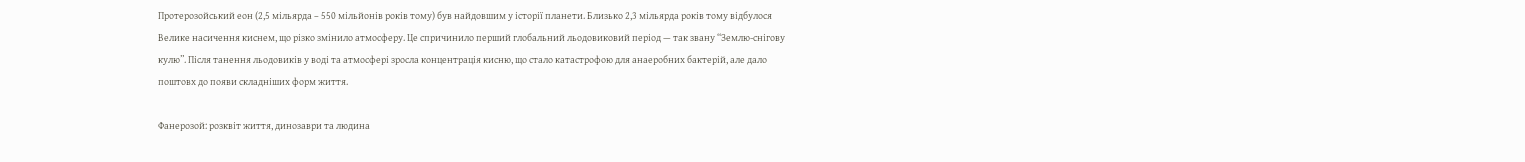Протерозойський еон (2,5 мільярда – 550 мільйонів років тому) був найдовшим у історії планети. Близько 2,3 мільярда років тому відбулося Велике насичення киснем, що різко змінило атмосферу. Це спричинило перший глобальний льодовиковий період — так звану “Землю-снігову кулю”. Після танення льодовиків у воді та атмосфері зросла концентрація кисню, що стало катастрофою для анаеробних бактерій, але дало поштовх до появи складніших форм життя.

Фанерозой: розквіт життя, динозаври та людина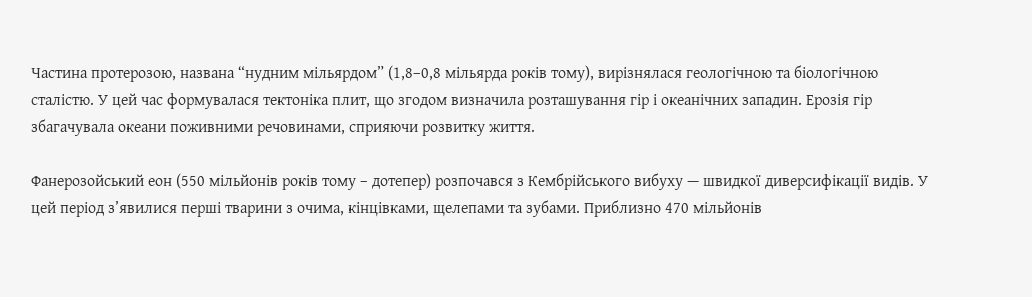Частина протерозою, названа “нудним мільярдом” (1,8–0,8 мільярда років тому), вирізнялася геологічною та біологічною сталістю. У цей час формувалася тектоніка плит, що згодом визначила розташування гір і океанічних западин. Ерозія гір збагачувала океани поживними речовинами, сприяючи розвитку життя.

Фанерозойський еон (550 мільйонів років тому – дотепер) розпочався з Кембрійського вибуху — швидкої диверсифікації видів. У цей період з’явилися перші тварини з очима, кінцівками, щелепами та зубами. Приблизно 470 мільйонів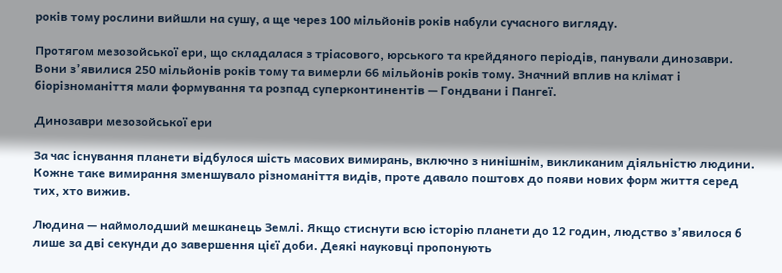років тому рослини вийшли на сушу, а ще через 100 мільйонів років набули сучасного вигляду.

Протягом мезозойської ери, що складалася з тріасового, юрського та крейдяного періодів, панували динозаври. Вони з’явилися 250 мільйонів років тому та вимерли 66 мільйонів років тому. Значний вплив на клімат і біорізноманіття мали формування та розпад суперконтинентів — Гондвани і Пангеї.

Динозаври мезозойської ери

За час існування планети відбулося шість масових вимирань, включно з нинішнім, викликаним діяльністю людини. Кожне таке вимирання зменшувало різноманіття видів, проте давало поштовх до появи нових форм життя серед тих, хто вижив.

Людина — наймолодший мешканець Землі. Якщо стиснути всю історію планети до 12 годин, людство з’явилося б лише за дві секунди до завершення цієї доби. Деякі науковці пропонують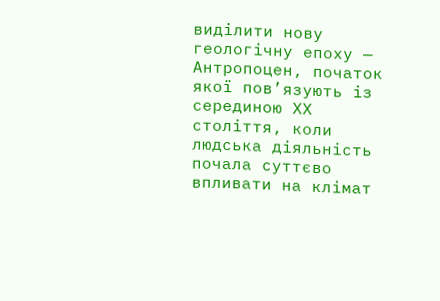виділити нову геологічну епоху — Антропоцен, початок якої пов’язують із серединою ХХ століття, коли людська діяльність почала суттєво впливати на клімат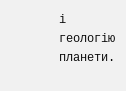і геологію планети.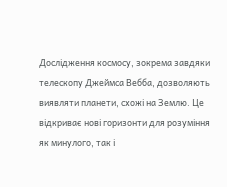Дослідження космосу, зокрема завдяки телескопу Джеймса Вебба, дозволяють виявляти планети, схожі на Землю. Це відкриває нові горизонти для розуміння як минулого, так і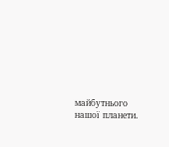майбутнього нашої планети.